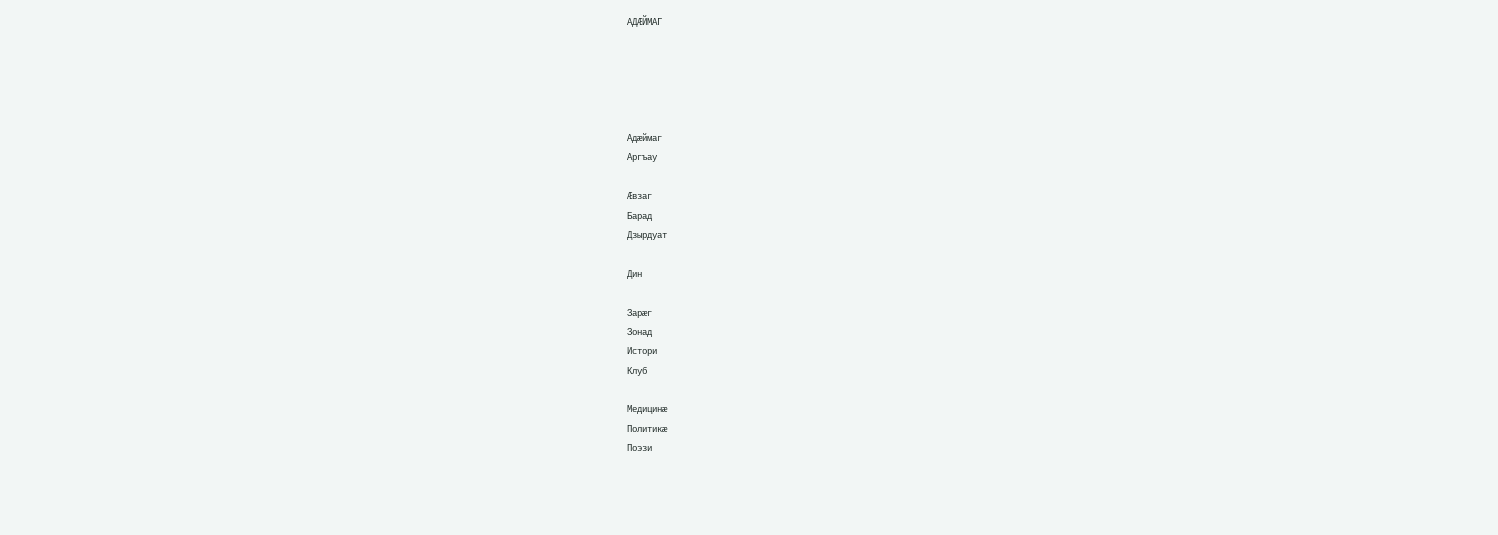АДÆЙМАГ





Адæймаг
Аргъау

Æвзаг
Барад
Дзырдуат

Дин

Зарæг
Зонад
Истори
Клуб

Медицинæ
Политикæ
Поэзи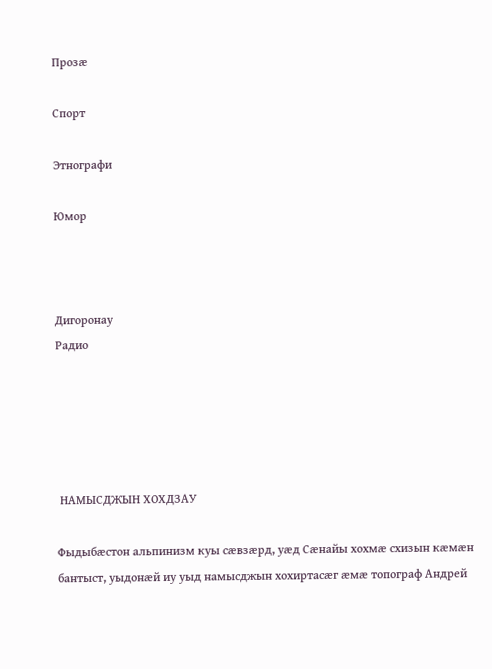Прозæ

Спорт

Этнографи

Юмор



Дигоронау
Радио





 НАМЫСДЖЫН ХОХДЗАУ

Фыдыбæстон альпинизм куы сæвзæрд, уæд Сæнайы хохмæ схизын кæмæн бантыст, уыдонæй иу уыд намысджын хохиртасæг æмæ топограф Андрей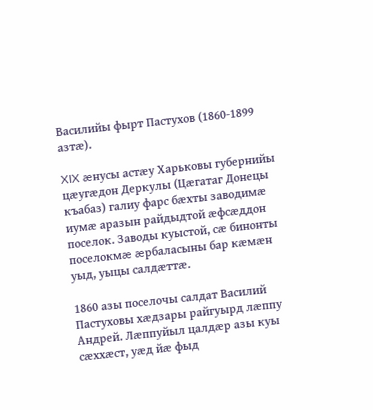Василийы фырт Пастухов (1860-1899 азтæ).

XIX æнусы астæу Харьковы губернийы цæугæдон Деркулы (Цæгатаг Донецы къабаз) галиу фарс бæхты заводимæ иумæ аразын райдыдтой æфсæддон поселок. Заводы куыстой, сæ бинонты поселокмæ æрбаласыны бар кæмæн уыд, уыцы салдæттæ.

1860 азы поселочы салдат Василий Пастуховы хæдзары райгуырд лæппу Андрей. Лæппуйыл цалдæр азы куы сæххæст, уæд йæ фыд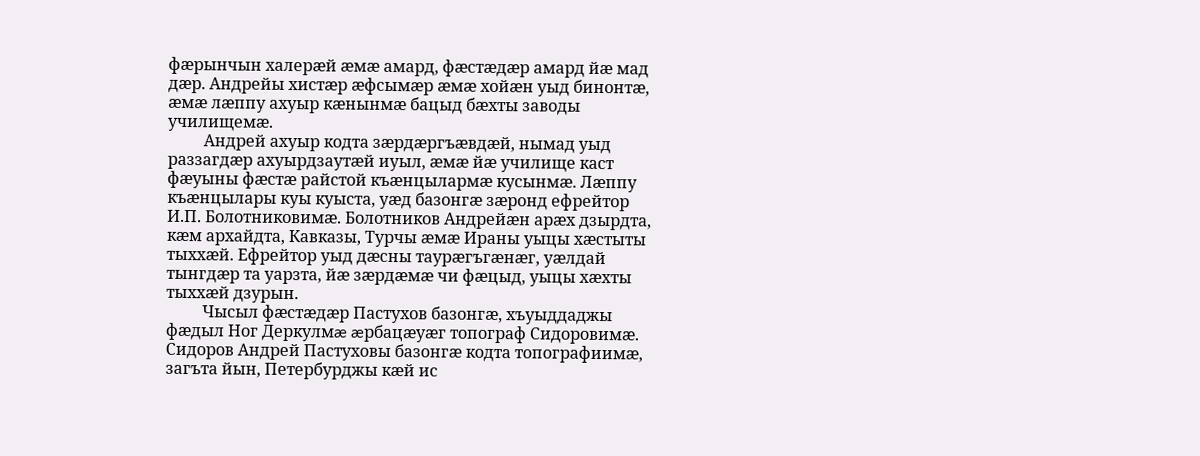фæрынчын халерæй æмæ амард, фæстæдæр амард йæ мад дæр. Андрейы хистæр æфсымæр æмæ хойæн уыд бинонтæ, æмæ лæппу ахуыр кæнынмæ бацыд бæхты заводы училищемæ.
         Андрей ахуыр кодта зæрдæргъæвдæй, нымад уыд раззагдæр ахуырдзаутæй иуыл, æмæ йæ училище каст фæуыны фæстæ райстой къæнцылармæ кусынмæ. Лæппу къæнцылары куы куыста, уæд базонгæ зæронд ефрейтор И.П. Болотниковимæ. Болотников Андрейæн арæх дзырдта, кæм архайдта, Кавказы, Турчы æмæ Ираны уыцы хæстыты тыххæй. Ефрейтор уыд дæсны таурæгъгæнæг, уæлдай тынгдæр та уарзта, йæ зæрдæмæ чи фæцыд, уыцы хæхты тыххæй дзурын.
         Чысыл фæстæдæр Пастухов базонгæ, хъуыддаджы фæдыл Ног Деркулмæ æрбацæуæг топограф Сидоровимæ. Сидоров Андрей Пастуховы базонгæ кодта топографиимæ, загъта йын, Петербурджы кæй ис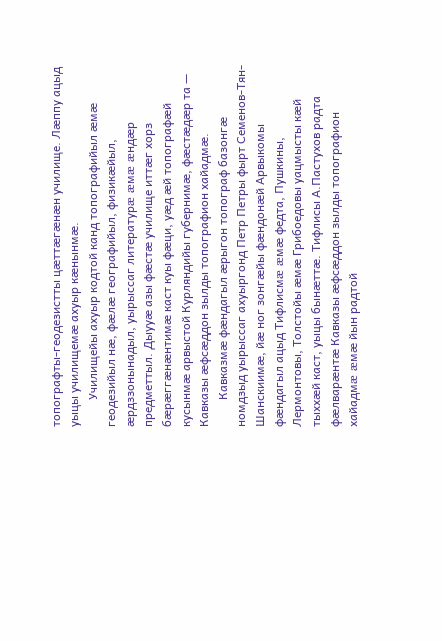топографты-геодезистты цæттæгæнæн училище. Лæппу ацыд уыцы училищемæ ахуыр кæнынмæ.
         Училищейы ахуыр кодтой канд топографийыл æмæ геодезийыл нæ, фæлæ географийыл, физикæйыл, æрдззонынадыл, уырыссаг литературæ æмæ æндæр предметтыл. Дыууæ азы фæстæ училище иттæг хорз бæрæггæнæнтимæ каст куы фæци, уæд æй топографæй кусынмæ арвыстой Курляндийы губернимæ, фæстæдæр та — Кавказы æфсæддон зылды топографион хайадмæ.
         Кавказмæ фæндагыл æрыгон топограф базонгæ номдзыд уырыссаг ахуыргонд Петр Петры фырт Семенов-Тян-Шанскиимæ, йæ ног зонгæйы фæндонæй Арвыкомы фæндагыл ацыд Тифлисмæ æмæ федта, Пушкины, Лермонтовы, Толстойы æмæ Грибоедовы уацмысты кæй тыххæй каст, уыцы бынæттæ. Тифлисы А.Пастухов радта фæлварæнтæ Кавказы æфсæддон зылды топографион хайадмæ æмæ йын радтой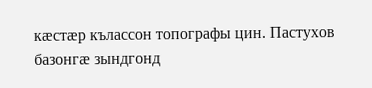кæстæр кълассон топографы цин. Пастухов базонгæ зындгонд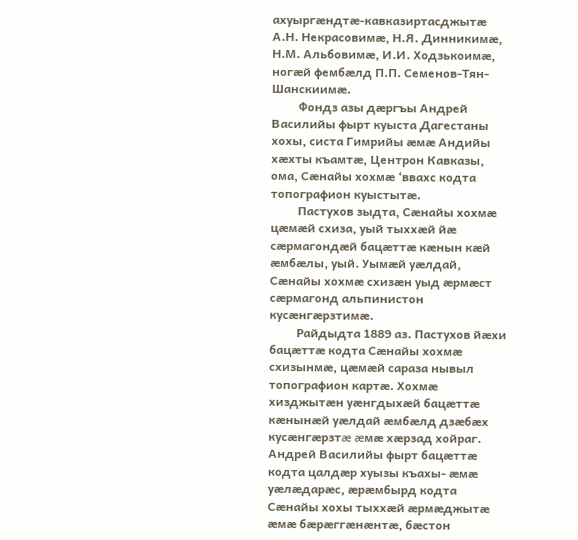ахуыргæндтæ-кавказиртасджытæ А.Н. Некрасовимæ, Н.Я. Динникимæ, Н.М. Альбовимæ, И.И. Ходзькоимæ, ногæй фембæлд П.П. Семенов-Тян-Шанскиимæ.
         Фондз азы дæргъы Андрей Василийы фырт куыста Дагестаны хохы, систа Гимрийы æмæ Андийы хæхты къамтæ, Центрон Кавказы, ома, Сæнайы хохмæ ‘ввахс кодта топографион куыстытæ.
         Пастухов зыдта, Сæнайы хохмæ цæмæй схиза, уый тыххæй йæ сæрмагондæй бацæттæ кæнын кæй æмбæлы, уый. Уымæй уæлдай, Сæнайы хохмæ схизæн уыд æрмæст сæрмагонд альпинистон кусæнгæрзтимæ.
         Райдыдта 1889 аз. Пастухов йæхи бацæттæ кодта Сæнайы хохмæ схизынмæ, цæмæй сараза нывыл топографион картæ. Хохмæ хизджытæн уæнгдыхæй бацæттæ кæнынæй уæлдай æмбæлд дзæбæх кусæнгæрзтæ æмæ хæрзад хойраг. Андрей Василийы фырт бацæттæ кодта цалдæр хуызы къахы- æмæ уæлæдарæс, æрæмбырд кодта Сæнайы хохы тыххæй æрмæджытæ æмæ бæрæггæнæнтæ, бæстон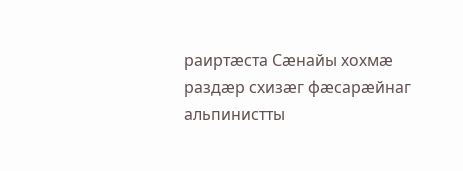раиртæста Сæнайы хохмæ раздæр схизæг фæсарæйнаг альпинистты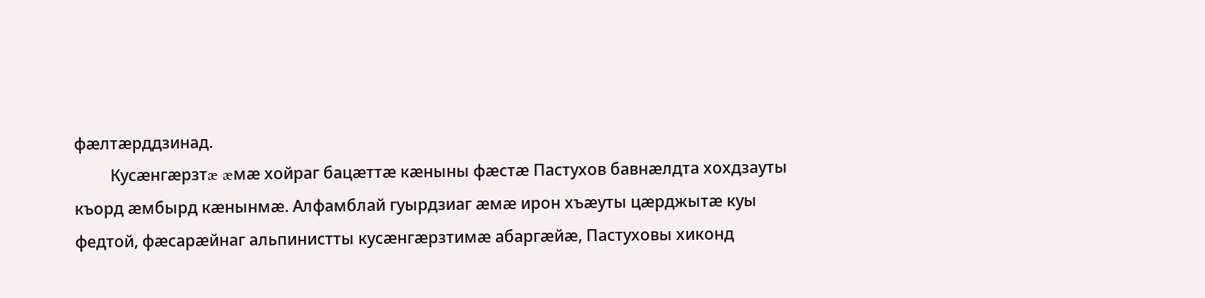фæлтæрддзинад.
         Кусæнгæрзтæ æмæ хойраг бацæттæ кæныны фæстæ Пастухов бавнæлдта хохдзауты къорд æмбырд кæнынмæ. Алфамблай гуырдзиаг æмæ ирон хъæуты цæрджытæ куы федтой, фæсарæйнаг альпинистты кусæнгæрзтимæ абаргæйæ, Пастуховы хиконд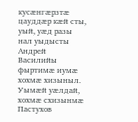кусæнгæрзтæ цауддæр кæй сты, уый, уæд разы нал уыдысты Андрей Василийы фыртимæ иумæ хохмæ хизыныл. Уымæй уæлдай, хохмæ схизынмæ Пастухов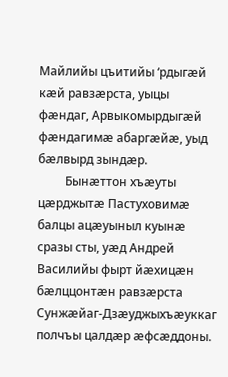Майлийы цъитийы ‘рдыгæй кæй равзæрста, уыцы фæндаг, Арвыкомырдыгæй фæндагимæ абаргæйæ, уыд бæлвырд зындæр.
         Бынæттон хъæуты цæрджытæ Пастуховимæ балцы ацæуыныл куынæ сразы сты, уæд Андрей Василийы фырт йæхицæн бæлццонтæн равзæрста Сунжæйаг-Дзæуджыхъæуккаг полчъы цалдæр æфсæддоны.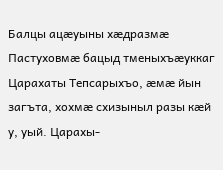Балцы ацæуыны хæдразмæ Пастуховмæ бацыд тменыхъæуккаг Царахаты Тепсарыхъо, æмæ йын загъта, хохмæ схизыныл разы кæй у, уый. Царахы-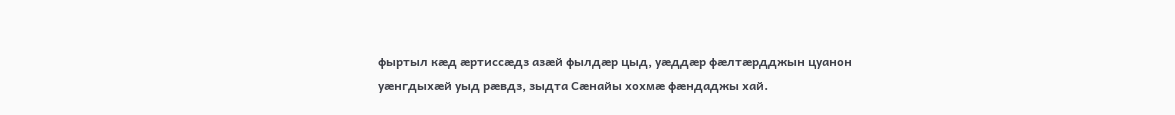фыртыл кæд æртиссæдз азæй фылдæр цыд, уæддæр фæлтæрдджын цуанон уæнгдыхæй уыд рæвдз, зыдта Сæнайы хохмæ фæндаджы хай.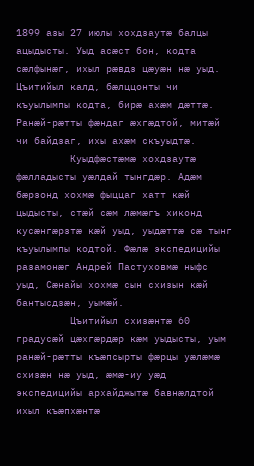1899 азы 27 июлы хохдзаутæ балцы ацыдысты. Уыд асæст бон, кодта сæлфынæг, ихыл рæвдз цæуæн нæ уыд. Цъитийыл калд, бæлццонты чи къуылымпы кодта, бирæ ахæм дæттæ. Ранæй-рæтты фæндаг æхгæдтой, митæй чи байдзаг, ихы ахæм скъуыдтæ.
         Куыдфæстæмæ хохдзаутæ фæлладысты уæлдай тынгдæр. Адæм бæрзонд хохмæ фыццаг хатт кæй цыдысты, стæй сæм лæмæгъ хиконд кусæнгæрзтæ кæй уыд, уыдæттæ сæ тынг къуылымпы кодтой. Фæлæ экспедицийы разамонæг Андрей Пастуховмæ ныфс уыд, Сæнайы хохмæ сын схизын кæй бантысдзæн, уымæй.
         Цъитийыл схизæнтæ 60 градусæй цæхгæрдæр кæм уыдысты, уым ранæй-рæтты къæпсырты фæрцы уæлæмæ схизæн нæ уыд, æмæ-иу уæд экспедицийы архайджытæ бавнæлдтой ихыл къæпхæнтæ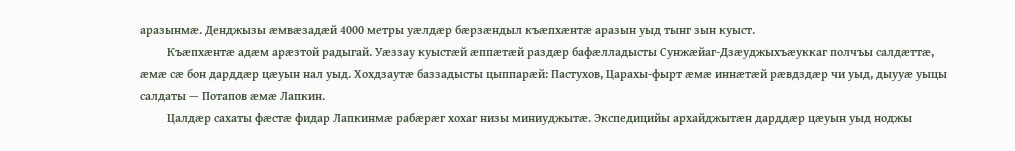аразынмæ. Денджызы æмвæзадæй 4000 метры уæлдæр бæрзæндыл къæпхæнтæ аразын уыд тынг зын куыст.
         Къæпхæнтæ адæм арæзтой радыгай. Уæззау куыстæй æппæтæй раздæр бафæлладысты Сунжæйаг-Дзæуджыхъæуккаг полчъы салдæттæ, æмæ сæ бон дарддæр цæуын нал уыд. Хохдзаутæ баззадысты цыппарæй: Пастухов, Царахы-фырт æмæ иннæтæй рæвдздæр чи уыд, дыууæ уыцы салдаты — Потапов æмæ Лапкин.
         Цалдæр сахаты фæстæ фидар Лапкинмæ рабæрæг хохаг низы миниуджытæ. Экспедицийы архайджытæн дарддæр цæуын уыд ноджы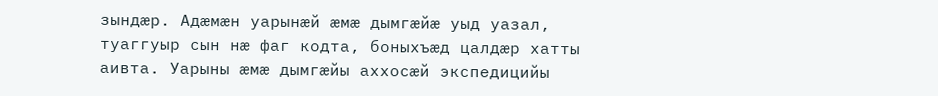зындæр. Адæмæн уарынæй æмæ дымгæйæ уыд уазал, туаггуыр сын нæ фаг кодта, боныхъæд цалдæр хатты аивта. Уарыны æмæ дымгæйы аххосæй экспедицийы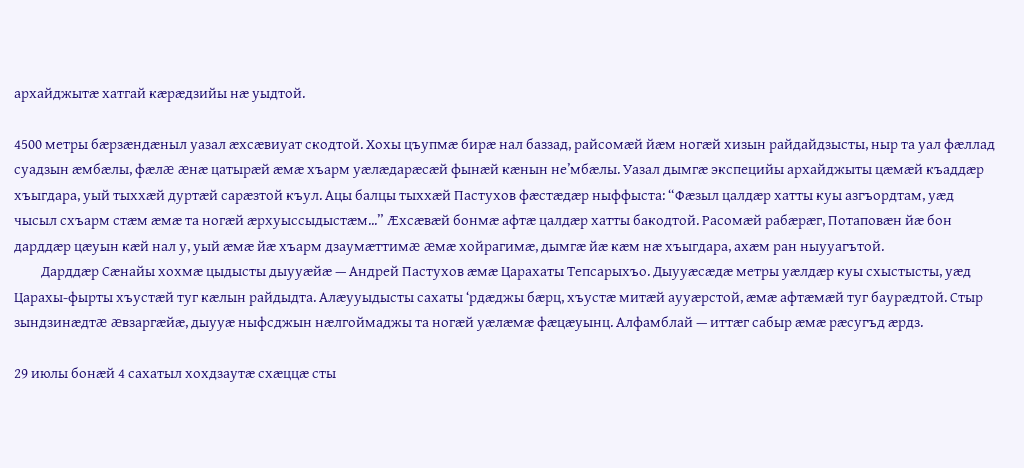архайджытæ хатгай кæрæдзийы нæ уыдтой.

4500 метры бæрзæндæныл уазал æхсæвиуат скодтой. Хохы цъупмæ бирæ нал баззад, райсомæй йæм ногæй хизын райдайдзысты, ныр та уал фæллад суадзын æмбæлы, фæлæ æнæ цатырæй æмæ хъарм уæлæдарæсæй фынæй кæнын не’мбæлы. Уазал дымгæ экспецийы архайджыты цæмæй къаддæр хъыгдара, уый тыххæй дуртæй сарæзтой къул. Ацы балцы тыххæй Пастухов фæстæдæр ныффыста: “Фæзыл цалдæр хатты куы азгъордтам, уæд чысыл схъарм стæм æмæ та ногæй æрхуыссыдыстæм...” Æхсæвæй бонмæ афтæ цалдæр хатты бакодтой. Расомæй рабæрæг, Потаповæн йæ бон дарддæр цæуын кæй нал у, уый æмæ йæ хъарм дзаумæттимæ æмæ хойрагимæ, дымгæ йæ кæм нæ хъыгдара, ахæм ран ныууагътой.
         Дарддæр Сæнайы хохмæ цыдысты дыууæйæ — Андрей Пастухов æмæ Царахаты Тепсарыхъо. Дыууæсæдæ метры уæлдæр куы схыстысты, уæд Царахы-фырты хъустæй туг кæлын райдыдта. Алæууыдысты сахаты ‘рдæджы бæрц, хъустæ митæй аууæрстой, æмæ афтæмæй туг баурæдтой. Стыр зындзинæдтæ æвзаргæйæ, дыууæ ныфсджын нæлгоймаджы та ногæй уæлæмæ фæцæуынц. Алфамблай — иттæг сабыр æмæ рæсугъд æрдз.

29 июлы бонæй 4 сахатыл хохдзаутæ схæццæ сты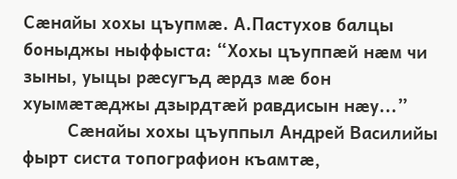Сæнайы хохы цъупмæ. А.Пастухов балцы боныджы ныффыста: “Хохы цъуппæй нæм чи зыны, уыцы рæсугъд æрдз мæ бон хуымæтæджы дзырдтæй равдисын нæу...”
         Сæнайы хохы цъуппыл Андрей Василийы фырт систа топографион къамтæ,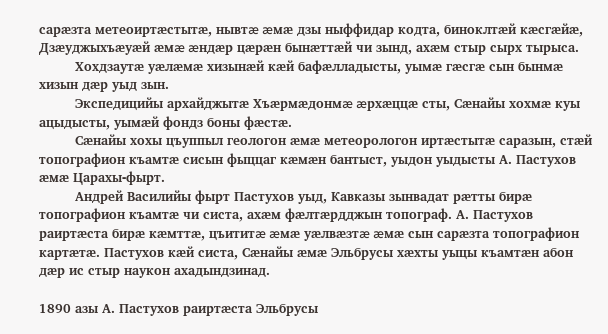сарæзта метеоиртæстытæ, нывтæ æмæ дзы ныффидар кодта, биноклтæй кæсгæйæ, Дзæуджыхъæуæй æмæ æндæр цæрæн бынæттæй чи зынд, ахæм стыр сырх тырыса.
         Хохдзаутæ уæлæмæ хизынæй кæй бафæлладысты, уымæ гæсгæ сын бынмæ хизын дæр уыд зын.
         Экспедицийы архайджытæ Хъæрмæдонмæ æрхæццæ сты, Сæнайы хохмæ куы ацыдысты, уымæй фондз боны фæстæ.
         Сæнайы хохы цъуппыл геологон æмæ метеорологон иртæстытæ саразын, стæй топографион къамтæ сисын фыццаг кæмæн бантыст, уыдон уыдысты А. Пастухов æмæ Царахы-фырт.
         Андрей Василийы фырт Пастухов уыд, Кавказы зынвадат рæтты бирæ топографион къамтæ чи систа, ахæм фæлтæрдджын топограф. А. Пастухов раиртæста бирæ кæмттæ, цъититæ æмæ уæлвæзтæ æмæ сын сарæзта топографион картæтæ. Пастухов кæй систа, Сæнайы æмæ Эльбрусы хæхты уыцы къамтæн абон дæр ис стыр наукон ахадындзинад.

1890 азы А. Пастухов раиртæста Эльбрусы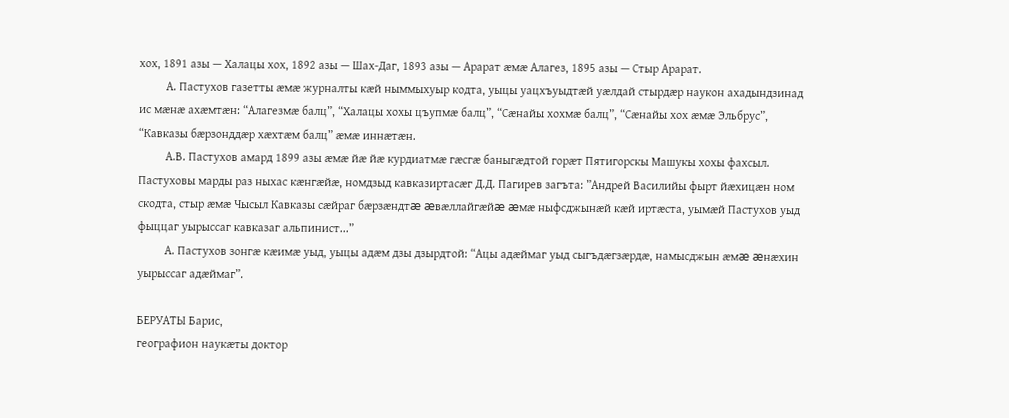хох, 1891 азы — Халацы хох, 1892 азы — Шах-Даг, 1893 азы — Арарат æмæ Алагез, 1895 азы — Стыр Арарат.
         А. Пастухов газетты æмæ журналты кæй ныммыхуыр кодта, уыцы уацхъуыдтæй уæлдай стырдæр наукон ахадындзинад ис мæнæ ахæмтæн: “Алагезмæ балц”, “Халацы хохы цъупмæ балц”, “Сæнайы хохмæ балц”, “Сæнайы хох æмæ Эльбрус”, “Кавказы бæрзонддæр хæхтæм балц” æмæ иннæтæн.
         А.В. Пастухов амард 1899 азы æмæ йæ йæ курдиатмæ гæсгæ баныгæдтой горæт Пятигорскы Машукы хохы фахсыл. Пастуховы марды раз ныхас кæнгæйæ, номдзыд кавказиртасæг Д.Д. Пагирев загъта: ”Андрей Василийы фырт йæхицæн ном скодта, стыр æмæ Чысыл Кавказы сæйраг бæрзæндтæ æвæллайгæйæ æмæ ныфсджынæй кæй иртæста, уымæй Пастухов уыд фыццаг уырыссаг кавказаг альпинист...”
         А. Пастухов зонгæ кæимæ уыд, уыцы адæм дзы дзырдтой: “Ацы адæймаг уыд сыгъдæгзæрдæ, намысджын æмæ æнæхин уырыссаг адæймаг”.

БЕРУАТЫ Барис,
географион наукæты доктор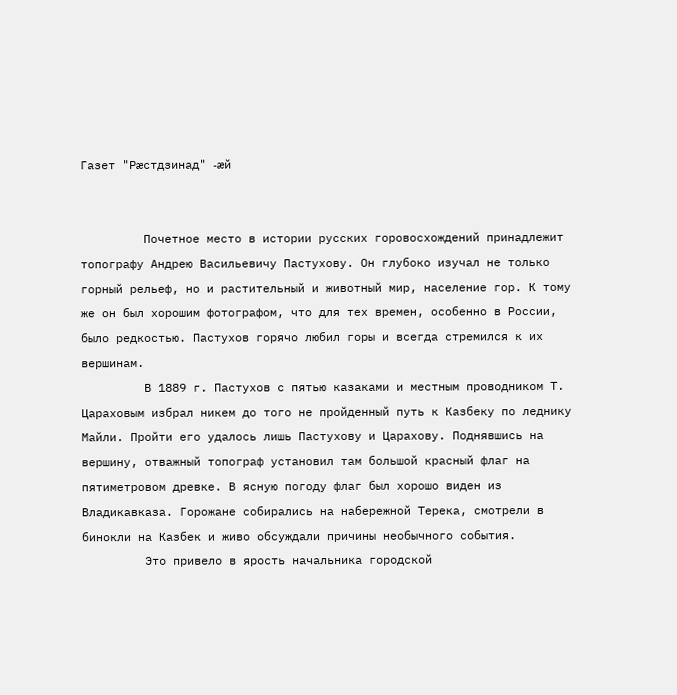Газет "Рæстдзинад" -æй


         Почетное место в истории русских горовосхождений принадлежит топографу Андрею Васильевичу Пастухову. Он глубоко изучал не только горный рельеф, но и растительный и животный мир, население гор. К тому же он был хорошим фотографом, что для тех времен, особенно в России, было редкостью. Пастухов горячо любил горы и всегда стремился к их вершинам.
         В 1889 г. Пастухов с пятью казаками и местным проводником Т. Цараховым избрал никем до того не пройденный путь к Казбеку по леднику Майли. Пройти его удалось лишь Пастухову и Царахову. Поднявшись на вершину, отважный топограф установил там большой красный флаг на пятиметровом древке. В ясную погоду флаг был хорошо виден из Владикавказа. Горожане собирались на набережной Терека, смотрели в бинокли на Казбек и живо обсуждали причины необычного события.
         Это привело в ярость начальника городской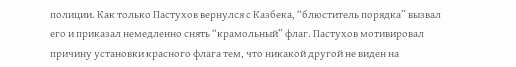полиции. Как только Пастухов вернулся с Казбека, “блюститель порядка” вызвал его и приказал немедленно снять “крамольный” флаг. Пастухов мотивировал причину установки красного флага тем, что никакой другой не виден на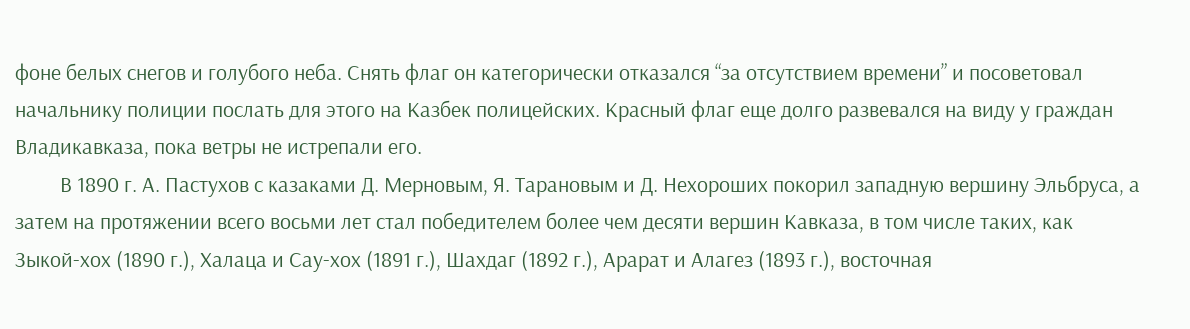фоне белых снегов и голубого неба. Снять флаг он категорически отказался “за отсутствием времени” и посоветовал начальнику полиции послать для этого на Казбек полицейских. Красный флаг еще долго развевался на виду у граждан Владикавказа, пока ветры не истрепали его.
         В 1890 г. А. Пастухов с казаками Д. Мерновым, Я. Тарановым и Д. Нехороших покорил западную вершину Эльбруса, а затем на протяжении всего восьми лет стал победителем более чем десяти вершин Кавказа, в том числе таких, как Зыкой-хох (1890 г.), Халаца и Сау-хох (1891 г.), Шахдаг (1892 г.), Арарат и Алагез (1893 г.), восточная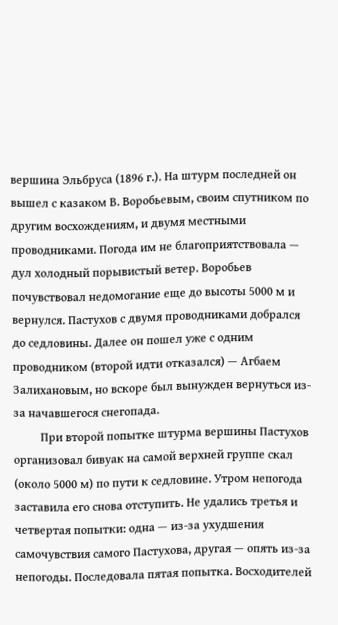вершина Эльбруса (1896 г.). На штурм последней он вышел с казаком В. Воробьевым, своим спутником по другим восхождениям, и двумя местными проводниками. Погода им не благоприятствовала — дул холодный порывистый ветер. Воробьев почувствовал недомогание еще до высоты 5000 м и вернулся. Пастухов с двумя проводниками добрался до седловины. Далее он пошел уже с одним проводником (второй идти отказался) — Агбаем Залихановым, но вскоре был вынужден вернуться из-за начавшегося снегопада.
         При второй попытке штурма вершины Пастухов организовал бивуак на самой верхней группе скал (около 5000 м) по пути к седловине. Утром непогода заставила его снова отступить. Не удались третья и четвертая попытки: одна — из-за ухудшения самочувствия самого Пастухова, другая — опять из-за непогоды. Последовала пятая попытка. Восходителей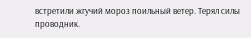встретили жгучий мороз поильный ветер. Терял силы проводник.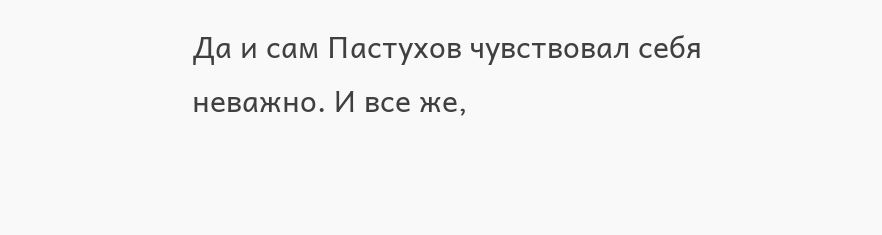Да и сам Пастухов чувствовал себя неважно. И все же,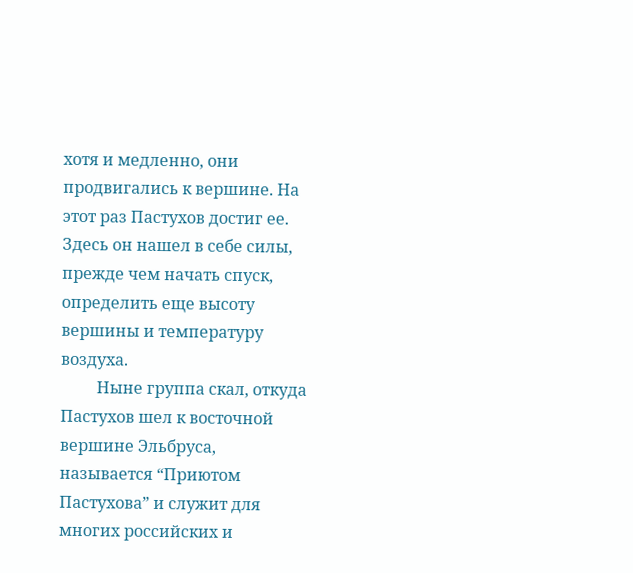хотя и медленно, они продвигались к вершине. На этот раз Пастухов достиг ее. Здесь он нашел в себе силы, прежде чем начать спуск, определить еще высоту вершины и температуру воздуха.
         Ныне группа скал, откуда Пастухов шел к восточной вершине Эльбруса, называется “Приютом Пастухова” и служит для многих российских и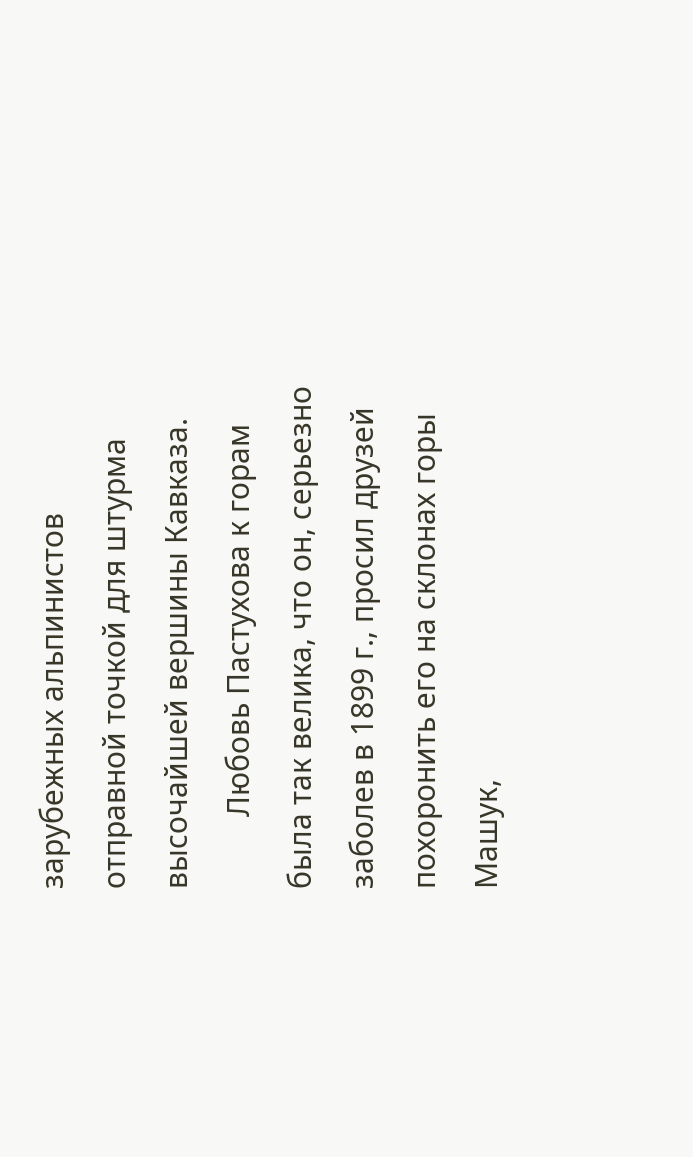зарубежных альпинистов отправной точкой для штурма высочайшей вершины Кавказа.
         Любовь Пастухова к горам была так велика, что он, серьезно заболев в 1899 г., просил друзей похоронить его на склонах горы Машук,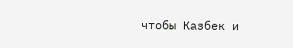чтобы Казбек и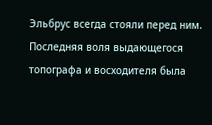Эльбрус всегда стояли перед ним. Последняя воля выдающегося топографа и восходителя была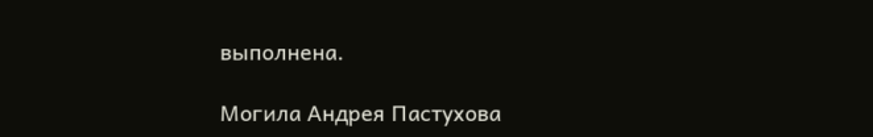выполнена.

Могила Андрея Пастухова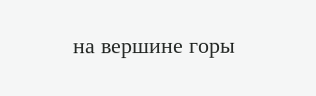на вершине горы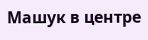Машук в центре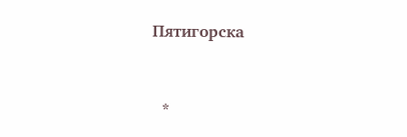Пятигорска



  *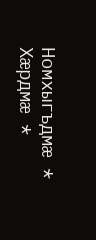Номхыгъдмæ * Хæрдмæ *